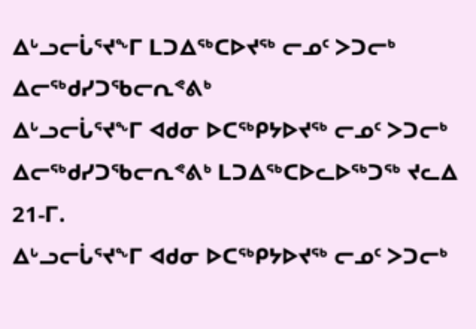ᐃᒡᓗᓕᒑᕐᔪᖕᒥ ᒪᑐᐃᖅᑕᐅᔪᖅ ᓕᓄᑦ ᐳᑐᓕᒃ ᐃᓕᖅᑯᓯᑐᖃᓕᕆᕝᕕᒃ
ᐃᒡᓗᓕᒑᕐᔪᖕᒥ ᐊᑯᓂ ᐅᑕᖅᑭᔭᐅᔪᖅ ᓕᓄᑦ ᐳᑐᓕᒃ ᐃᓕᖅᑯᓯᑐᖃᓕᕆᕝᕕᒃ ᒪᑐᐃᖅᑕᐅᓚᐅᖅᑐᖅ ᔪᓚᐃ 21-ᒥ.
ᐃᒡᓗᓕᒑᕐᔪᖕᒥ ᐊᑯᓂ ᐅᑕᖅᑭᔭᐅᔪᖅ ᓕᓄᑦ ᐳᑐᓕᒃ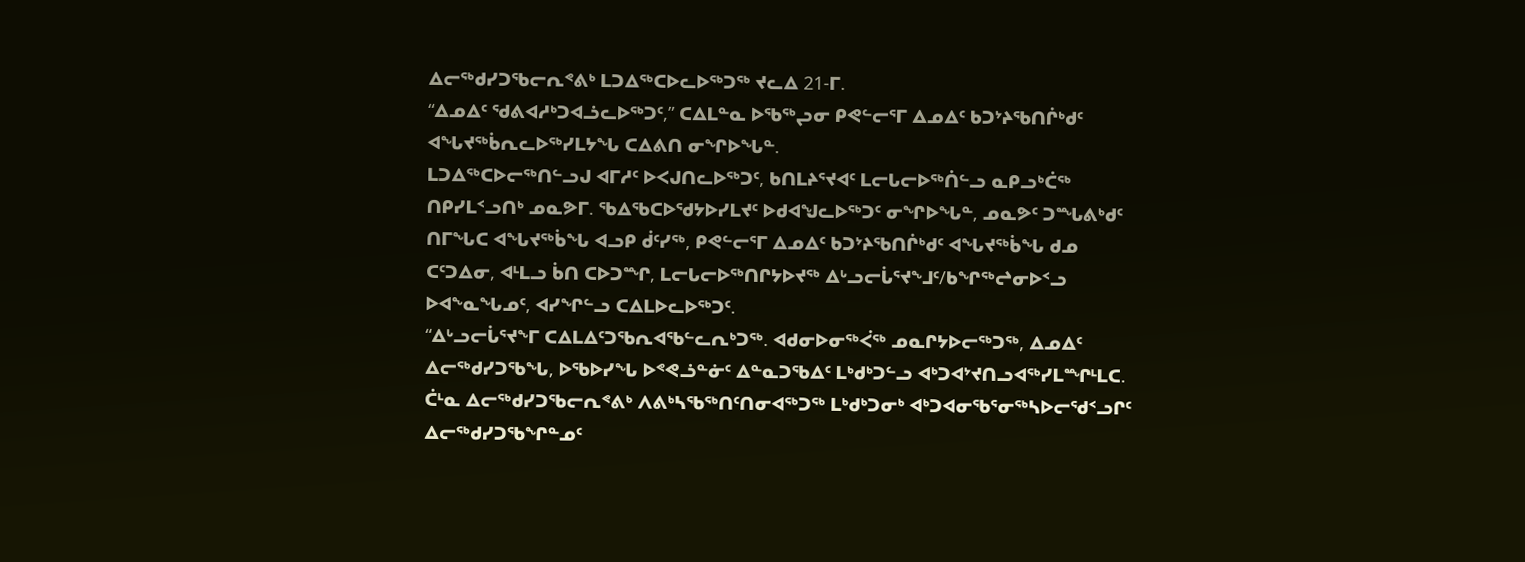ᐃᓕᖅᑯᓯᑐᖃᓕᕆᕝᕕᒃ ᒪᑐᐃᖅᑕᐅᓚᐅᖅᑐᖅ ᔪᓚᐃ 21-ᒥ.
“ᐃᓄᐃᑦ ᖁᕕᐊᓱᒃᑐᐊᓘᓚᐅᖅᑐᑦ,” ᑕᐃᒪᓐᓇ ᐅᖃᖅᖢᓂ ᑭᕙᓪᓕᕐᒥ ᐃᓄᐃᑦ ᑲᑐᔾᔨᖃᑎᒌᒃᑯᑦ ᐊᖓᔪᖅᑳᕆᓚᐅᖅᓯᒪᔭᖓ ᑕᐃᕕᑎ ᓂᖏᐅᖓᓐ.
ᒪᑐᐃᖅᑕᐅᓕᖅᑎᓪᓗᒍ ᐊᒥᓱᑦ ᐅᐸᒍᑎᓚᐅᖅᑐᑦ, ᑲᑎᒪᔨᕐᔪᐊᑦ ᒪᓕᒐᓕᐅᖅᑏᓪᓗ ᓇᑭᓗᒃᑖᖅ ᑎᑭᓯᒪᑉᓗᑎᒃ ᓄᓇᕗᒥ. ᖃᐃᖃᑕᐅᖁᔭᐅᓯᒪᔪᑦ ᐅᑯᐊᖑᓚᐅᖅᑐᑦ ᓂᖏᐅᖓᓐ, ᓄᓇᕗᑦ ᑐᙵᕕᒃᑯᑦ ᑎᒥᖓᑕ ᐊᖓᔪᖅᑳᖓ ᐊᓗᑭ ᑰᑦᓯᖅ, ᑭᕙᓪᓕᕐᒥ ᐃᓄᐃᑦ ᑲᑐᔾᔨᖃᑎᒌᒃᑯᑦ ᐊᖓᔪᖅᑳᖓ ᑯᓄ ᑕᑦᑐᐃᓂ, ᐊᒻᒪᓗ ᑳᑎ ᑕᐅᑐᙱ, ᒪᓕᒐᓕᐅᖅᑎᒋᔭᐅᔪᖅ ᐃᒡᓗᓕᒑᕐᔪᖕᒧᑦ/ᑲᖏᖅᖠᓂᐅᑉᓗ ᐅᐊᖕᓇᖓᓄᑦ, ᐊᓯᖏᓪᓗ ᑕᐃᒪᐅᓚᐅᖅᑐᑦ.
“ᐃᒡᓗᓕᒑᕐᔪᖕᒥ ᑕᐃᒪᐃᑦᑐᖃᕆᐊᖃᓪᓚᕆᒃᑐᖅ. ᐊᑯᓂᐅᓂᖅᐹᖅ ᓄᓇᒋᔭᐅᓕᖅᑐᖅ, ᐃᓄᐃᑦ ᐃᓕᖅᑯᓯᑐᖃᖓ, ᐅᖃᐅᓯᖓ ᐅᕝᕙᓘᓐᓃᑦ ᐃᓐᓇᑐᖃᐃᑦ ᒪᒃᑯᒃᑐᓪᓗ ᐊᒃᑐᐊᔾᔪᑎᓗᐊᖅᓯᒪᙱᒻᒪᑕ. ᑖᒻᓇ ᐃᓕᖅᑯᓯᑐᖃᓕᕆᕝᕕᒃ ᐱᕕᒃᓴᖃᖅᑎᑦᑎᓂᐊᖅᑐᖅ ᒪᒃᑯᒃᑐᓂᒃ ᐊᒃᑐᐊᓂᖃᕐᓂᖅᓴᐅᓕᖁᑉᓗᒋᑦ ᐃᓕᖅᑯᓯᑐᖃᖏᓐᓄᑦ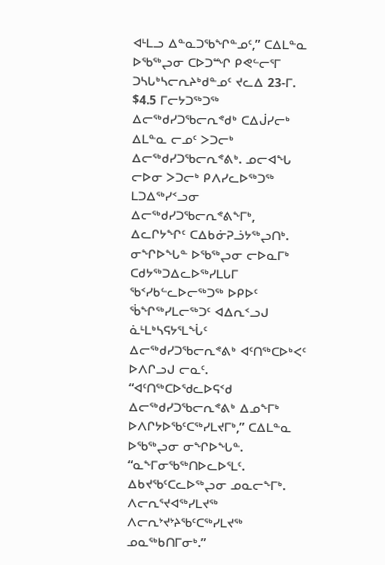ᐊᒻᒪᓗ ᐃᓐᓇᑐᖃᖏᓐᓄᑦ,” ᑕᐃᒪᓐᓇ ᐅᖃᖅᖢᓂ ᑕᐅᑐᙱ ᑭᕙᓪᓕᕐᒥ ᑐᓴᒐᒃᓴᓕᕆᔨᒃᑯᓐᓄᑦ ᔪᓚᐃ 23-ᒥ.
$4.5 ᒥᓕᔭᑐᖅᑐᖅ ᐃᓕᖅᑯᓯᑐᖃᓕᕆᕝᑯᒃ ᑕᐃᒎᓯᓕᒃ ᐃᒪᓐᓇ ᓕᓄᑦ ᐳᑐᓕᒃ ᐃᓕᖅᑯᓯᑐᖃᓕᕆᕝᕕᒃ. ᓄᓕᐊᖓ ᓕᐅᓂ ᐳᑐᓕᒃ ᑭᐱᓯᓚᐅᖅᑐᖅ ᒪᑐᐃᖅᓯᑉᓗᓂ ᐃᓕᖅᑯᓯᑐᖃᓕᕆᕝᕕᖕᒥᒃ, ᐃᓚᒋᔭᖏᑦ ᑕᐃᑲᓃᕈᓘᔭᖅᖢᑎᒃ. ᓂᖏᐅᖓᓐ ᐅᖃᖅᖢᓂ ᓕᐅᓇᒥᒃ ᑕᑯᔭᖅᑐᐃᓚᐅᖅᓯᒪᒐᒥ ᖃᑉᓯᑲᓪᓚᐅᓕᖅᑐᖅ ᐅᑭᐅᑦ ᖄᖏᖅᓯᒪᓕᖅᑐᑦ ᐊᐃᕆᑉᓗᒍ ᓈᒻᒪᒃᓴᕋᔭᕐᒪᖔᑦ ᐃᓕᖅᑯᓯᑐᖃᓕᕆᕝᕕᒃ ᐊᑦᑎᖅᑕᐅᒃᐸᑦ ᐅᐱᒋᓗᒍ ᓕᓇᑦ.
“ᐊᑦᑎᖅᑕᐅᖁᓚᐅᕋᑉᑯ ᐃᓕᖅᑯᓯᑐᖃᓕᕆᕝᕕᒃ ᐃᓄᖕᒥᒃ ᐅᐱᒋᔭᐅᖃᑦᑕᖅᓯᒪᔪᒥᒃ,” ᑕᐃᒪᓐᓇ ᐅᖃᖅᖢᓂ ᓂᖏᐅᖓᓐ. “ᓇᖕᒥᓂᖃᖅᑎᐅᓚᐅᕐᒪᑦ. ᐃᑲᔪᖃᑦᑕᓚᐅᖅᖢᓂ ᓄᓇᓕᖕᒥᒃ. ᐱᓕᕆᕐᔪᐊᖅᓯᒪᔪᖅ ᐱᓕᕆᔾᔪᔾᔨᖃᑦᑕᖅᓯᒪᔪᖅ ᓄᓇᖅᑲᑎᒥᓂᒃ.”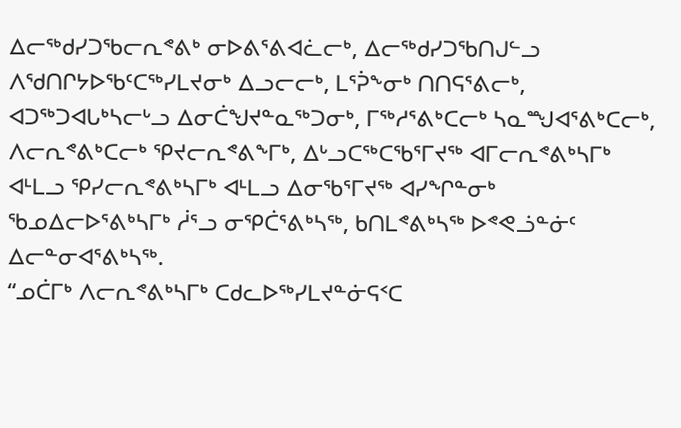ᐃᓕᖅᑯᓯᑐᖃᓕᕆᕝᕕᒃ ᓂᐅᕕᕐᕕᐊᓛᓕᒃ, ᐃᓕᖅᑯᓯᑐᖃᑎᒍᓪᓗ ᐱᖁᑎᒋᔭᐅᖃᑦᑕᖅᓯᒪᔪᓂᒃ ᐃᓗᓕᓕᒃ, ᒪᕐᕉᖕᓂᒃ ᑎᑎᕋᕐᕕᓕᒃ, ᐊᑐᖅᑐᐊᒐᒃᓴᓕᒡᓗ ᐃᓂᑖᖑᔪᓐᓇᖅᑐᓂᒃ, ᒥᖅᓱᕐᕕᒃᑕᓕᒃ ᓴᓇᙳᐊᕐᕕᒃᑕᓕᒃ, ᐱᓕᕆᕝᕕᒃᑕᓕᒃ ᕿᔪᓕᕆᕝᕕᖕᒥᒃ, ᐃᒡᓗᑕᖅᑕᖃᕐᒥᔪᖅ ᐊᒥᓕᕆᕝᕕᒃᓴᒥᒃ ᐊᒻᒪᓗ ᕿᓯᓕᕆᕝᕕᒃᓴᒥᒃ ᐊᒻᒪᓗ ᐃᓂᖃᕐᒥᔪᖅ ᐊᓯᖏᓐᓂᒃ ᖃᓄᐃᓕᐅᕐᕕᒃᓴᒥᒃ ᓲᕐᓗ ᓂᕿᑖᕐᕕᒃᓴᖅ, ᑲᑎᒪᕝᕕᒃᓴᖅ ᐅᕝᕙᓘᓐᓃᑦ ᐃᓕᓐᓂᐊᕐᕕᒃᓴᖅ.
“ᓄᑖᒥᒃ ᐱᓕᕆᕝᕕᒃᓴᒥᒃ ᑕᑯᓚᐅᖅᓯᒪᔪᓐᓃᕋᑉᑕ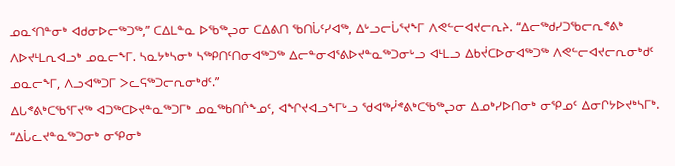ᓄᓇᑉᑎᓐᓂᒃ ᐊᑯᓂᐅᓕᖅᑐᖅ,” ᑕᐃᒪᓐᓇ ᐅᖃᖅᖢᓂ ᑕᐃᕕᑎ ᖃᑎᒑᑦᓯᐊᖅ, ᐃᒡᓗᓕᒑᕐᔪᖕᒥ ᐱᕙᓪᓕᐊᔪᓕᕆᔨ. “ᐃᓕᖅᑯᓯᑐᖃᓕᕆᕝᕕᒃ ᐱᐅᔪᒻᒪᕆᐊᓗᒃ ᓄᓇᓕᖕᒥ. ᓴᓇᔭᒃᓴᓂᒃ ᓴᖅᑭᑎᑦᑎᓂᐊᖅᑐᖅ ᐃᓕᓐᓂᐊᕐᕕᐅᔪᓐᓇᖅᑐᓂᒡᓗ ᐊᒻᒪᓗ ᐃᑲᔫᑕᐅᓂᐊᖅᑐᖅ ᐱᕙᓪᓕᐊᔪᓕᕆᓂᒃᑯᑦ ᓄᓇᓕᖕᒥ, ᐱᓗᐊᖅᑐᒥ ᐳᓚᕋᖅᑐᓕᕆᓂᒃᑯᑦ.”
ᐃᒐᕝᕕᒃᑕᖃᕐᒥᔪᖅ ᐊᑐᖅᑕᐅᔪᓐᓇᖅᑐᒥᒃ ᓄᓇᖅᑲᑎᒌᖕᓄᑦ, ᐊᖏᔪᐊᓗᖕᒥᒡᓗ ᖁᐊᖅᓰᕝᕕᒃᑕᖃᖅᖢᓂ ᐃᓄᒃᓯᐅᑎᓂᒃ ᓂᕿᓄᑦ ᐃᓂᒋᔭᐅᔪᒃᓴᒥᒃ.
“ᐃᒑᓚᔪᓐᓇᖅᑐᓂᒃ ᓂᕿᓂᒃ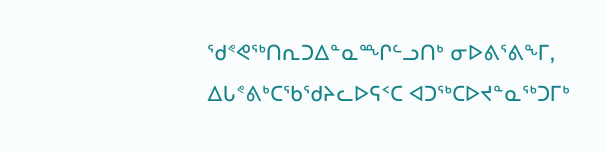ᖁᕝᕙᖅᑎᕆᑐᐃᓐᓇᙱᓪᓗᑎᒃ ᓂᐅᕕᕐᕕᖕᒥ, ᐃᒐᕝᕕᒃᑕᖃᖁᔨᓚᐅᕋᑉᑕ ᐊᑐᖅᑕᐅᔪᓐᓇᖅᑐᒥᒃ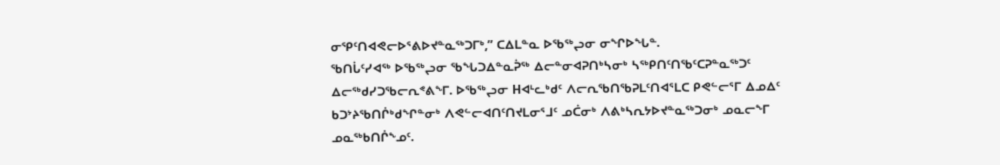ᓂᕿᑦᑎᐊᕙᓕᐅᕐᕕᐅᔪᓐᓇᖅᑐᒥᒃ,” ᑕᐃᒪᓐᓇ ᐅᖃᖅᖢᓂ ᓂᖏᐅᖓᓐ.
ᖃᑎᒑᑦᓯᐊᖅ ᐅᖃᖅᖢᓂ ᖃᖓᑐᐃᓐᓇᕉᖅ ᐃᓕᓐᓂᐊᕈᑎᒃᓴᓂᒃ ᓴᖅᑭᑎᑦᑎᖃᑦᑕᕈᓐᓇᖅᑐᑦ ᐃᓕᖅᑯᓯᑐᖃᓕᕆᕝᕕᖕᒥ. ᐅᖃᖅᖢᓂ Hᐊᒻᓚᒃᑯᑦ ᐱᓕᕆᖃᑎᖃᕈᒪᑦᑎᐊᕐᒪᑕ ᑭᕙᓪᓕᕐᒥ ᐃᓄᐃᑦ ᑲᑐᔾᔨᖃᑎᒌᒃᑯᖏᓐᓂᒃ ᐱᕙᓪᓕᐊᑎᑦᑎᔪᒪᓂᕐᒧᑦ ᓄᑖᓂᒃ ᐱᕕᒃᓴᕆᔭᐅᔪᓐᓇᖅᑐᓂᒃ ᓄᓇᓕᖕᒥ ᓄᓇᖅᑲᑎᒌᖕᓄᑦ.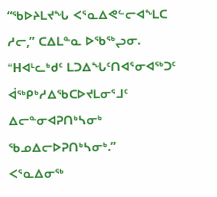“ᖃᐅᔨᒪᔪᖓ ᐸᕐᓇᐃᕙᓪᓕᐊᖕᒪᑕ ᓱᓕ,” ᑕᐃᒪᓐᓇ ᐅᖃᖅᖢᓂ. “Hᐊᒻᓚᒃᑯᑦ ᒪᑐᐃᖓᑦᑎᐊᕐᓂᐊᖅᑐᑦ ᐋᖅᑭᒃᓱᐃᖃᑕᐅᔪᒪᓂᕐᒧᑦ ᐃᓕᓐᓂᐊᕈᑎᒃᓴᓂᒃ ᖃᓄᐃᓕᐅᕈᑎᒃᓴᓂᒃ.”
ᐸᕐᓇᐃᓂᖅ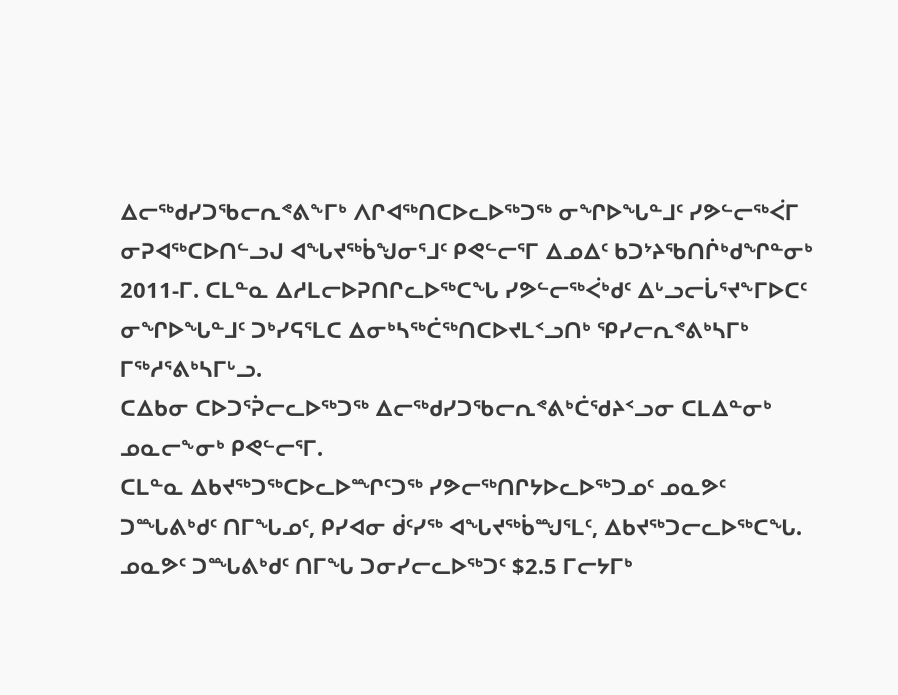ᐃᓕᖅᑯᓯᑐᖃᓕᕆᕝᕕᖕᒥᒃ ᐱᒋᐊᖅᑎᑕᐅᓚᐅᖅᑐᖅ ᓂᖏᐅᖓᓐᒧᑦ ᓯᕗᓪᓕᖅᐹᒥ ᓂᕈᐊᖅᑕᐅᑎᓪᓗᒍ ᐊᖓᔪᖅᑳᖑᓂᕐᒧᑦ ᑭᕙᓪᓕᕐᒥ ᐃᓄᐃᑦ ᑲᑐᔾᔨᖃᑎᒌᒃᑯᖏᓐᓂᒃ 2011-ᒥ. ᑕᒪᓐᓇ ᐃᓱᒪᓕᐅᕈᑎᒋᓚᐅᖅᑕᖓ ᓯᕗᓪᓕᖅᐹᒃᑯᑦ ᐃᒡᓗᓕᒑᕐᔪᖕᒥᐅᑕᑦ ᓂᖏᐅᖓᓐᒧᑦ ᑐᒃᓯᕋᕐᒪᑕ ᐃᓂᒃᓴᖅᑖᖅᑎᑕᐅᔪᒪᑉᓗᑎᒃ ᕿᓯᓕᕆᕝᕕᒃᓴᒥᒃ ᒥᖅᓱᕐᕕᒃᓴᒥᒡᓗ.
ᑕᐃᑲᓂ ᑕᐅᑐᕐᕉᓕᓚᐅᖅᑐᖅ ᐃᓕᖅᑯᓯᑐᖃᓕᕆᕝᕕᒃᑖᖁᔨᑉᓗᓂ ᑕᒪᐃᓐᓂᒃ ᓄᓇᓕᖕᓂᒃ ᑭᕙᓪᓕᕐᒥ.
ᑕᒪᓐᓇ ᐃᑲᔪᖅᑐᖅᑕᐅᓚᐅᙱᑦᑐᖅ ᓯᕗᓕᖅᑎᒋᔭᐅᓚᐅᖅᑐᓄᑦ ᓄᓇᕗᑦ ᑐᙵᕕᒃᑯᑦ ᑎᒥᖓᓄᑦ, ᑭᓯᐊᓂ ᑰᑦᓯᖅ ᐊᖓᔪᖅᑳᙳᕐᒪᑦ, ᐃᑲᔪᖅᑐᓕᓚᐅᖅᑕᖓ.
ᓄᓇᕗᑦ ᑐᙵᕕᒃᑯᑦ ᑎᒥᖓ ᑐᓂᓯᓕᓚᐅᖅᑐᑦ $2.5 ᒥᓕᔭᒥᒃ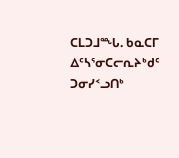ᑕᒪᑐᒧᙵ. ᑲᓇᑕᒥ ᐃᑦᓴᕐᓂᑕᓕᕆᔨᒃᑯᑦ ᑐᓂᓯᑉᓗᑎᒃ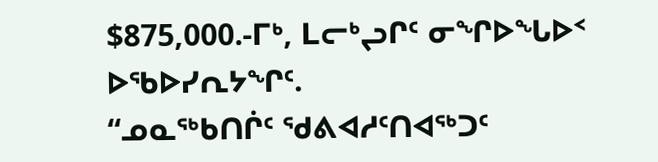$875,000.-ᒥᒃ, ᒪᓕᒃᖢᒋᑦ ᓂᖏᐅᖓᐅᑉ ᐅᖃᐅᓯᕆᔭᖏᑦ.
“ᓄᓇᖅᑲᑎᒌᑦ ᖁᕕᐊᓱᑦᑎᐊᖅᑐᑦ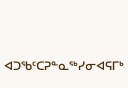ᐊᑐᖃᑦᑕᕈᓐᓇᖅᓯᓂᐊᕋᒥᒃ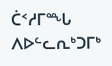ᑖᑉᓱᒥᙵ ᐱᐅᓪᓚᕆᒃᑐᒥᒃ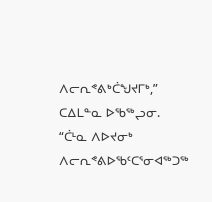ᐱᓕᕆᕝᕕᒃᑖᖑᔪᒥᒃ,” ᑕᐃᒪᓐᓇ ᐅᖃᖅᖢᓂ. “ᑖᒻᓇ ᐱᐅᔪᓂᒃ ᐱᓕᕆᕝᕕᐅᖃᑦᑕᕐᓂᐊᖅᑐᖅ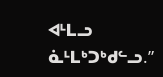ᐊᒻᒪᓗ ᓈᒻᒪᒃᑐᒃᑯᓪᓗ.”